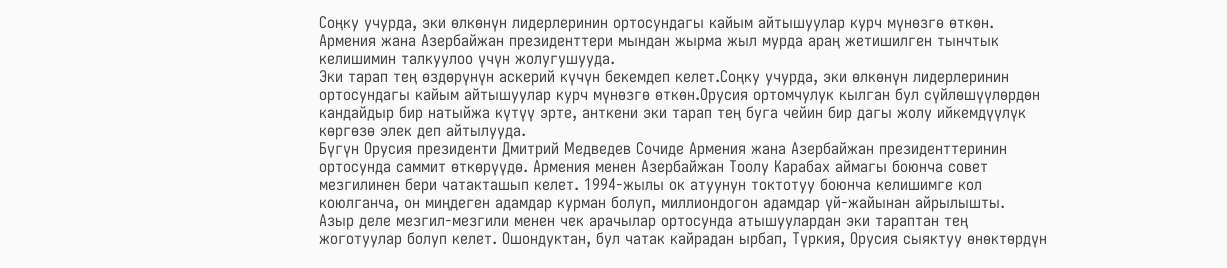Соңку учурда, эки өлкөнүн лидерлеринин ортосундагы кайым айтышуулар курч мүнөзгө өткөн.
Армения жана Азербайжан президенттери мындан жырма жыл мурда араң жетишилген тынчтык келишимин талкуулоо үчүн жолугушууда.
Эки тарап тең өздөрүнүн аскерий күчүн бекемдеп келет.Соңку учурда, эки өлкөнүн лидерлеринин ортосундагы кайым айтышуулар курч мүнөзгө өткөн.Орусия ортомчулук кылган бул сүйлөшүүлөрдөн кандайдыр бир натыйжа күтүү эрте, анткени эки тарап тең буга чейин бир дагы жолу ийкемдүүлүк көргөзө элек деп айтылууда.
Бүгүн Орусия президенти Дмитрий Медведев Сочиде Армения жана Азербайжан президенттеринин ортосунда саммит өткөрүүдө. Армения менен Азербайжан Тоолу Карабах аймагы боюнча совет мезгилинен бери чатакташып келет. 1994-жылы ок атуунун токтотуу боюнча келишимге кол коюлганча, он миңдеген адамдар курман болуп, миллиондогон адамдар үй-жайынан айрылышты.
Азыр деле мезгил-мезгили менен чек арачылар ортосунда атышуулардан эки тараптан тең жоготуулар болуп келет. Ошондуктан, бул чатак кайрадан ырбап, Түркия, Орусия сыяктуу өнөктөрдүн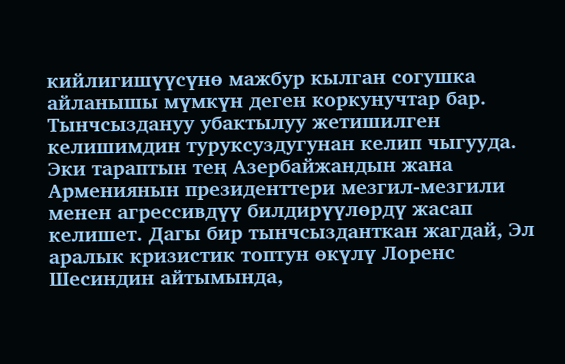кийлигишүүсүнө мажбур кылган согушка айланышы мүмкүн деген коркунучтар бар.
Тынчсыздануу убактылуу жетишилген келишимдин туруксуздугунан келип чыгууда. Эки тараптын тең Азербайжандын жана Армениянын президенттери мезгил-мезгили менен агрессивдүү билдирүүлөрдү жасап келишет. Дагы бир тынчсызданткан жагдай, Эл аралык кризистик топтун өкүлү Лоренс Шесиндин айтымында,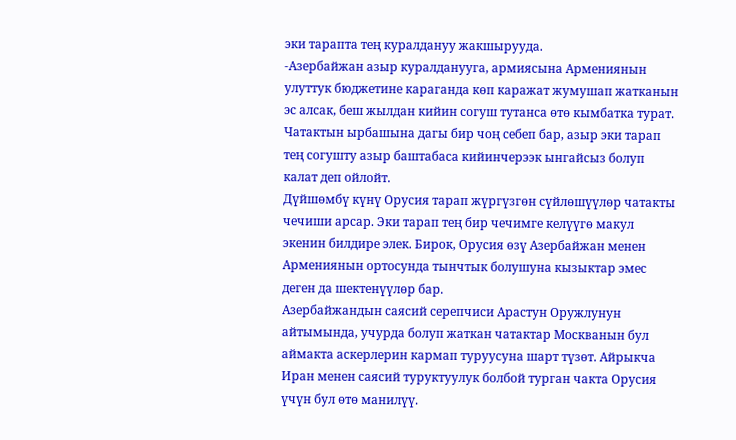эки тарапта тең куралдануу жакшырууда.
-Азербайжан азыр куралданууга, армиясына Армениянын улуттук бюджетине караганда көп каражат жумушап жатканын эс алсак, беш жылдан кийин согуш тутанса өтө кымбатка турат. Чатактын ырбашына дагы бир чоң себеп бар, азыр эки тарап тең согушту азыр баштабаса кийинчерээк ынгайсыз болуп калат деп ойлойт.
Дүйшөмбү күнү Орусия тарап жүргүзгөн сүйлөшүүлөр чатакты чечиши арсар. Эки тарап тең бир чечимге келүүгө макул экенин билдире элек. Бирок, Орусия өзү Азербайжан менен Армениянын ортосунда тынчтык болушуна кызыктар эмес деген да шектенүүлөр бар.
Азербайжандын саясий серепчиси Арастун Оружлунун айтымында, учурда болуп жаткан чатактар Москванын бул аймакта аскерлерин кармап туруусуна шарт түзөт. Айрыкча Иран менен саясий туруктуулук болбой турган чакта Орусия үчүн бул өтө манилүү.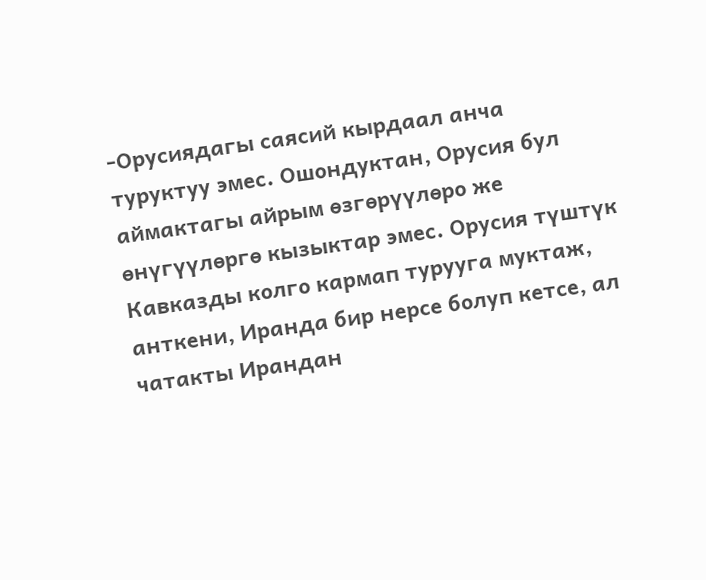-Орусиядагы саясий кырдаал анча туруктуу эмес. Ошондуктан, Орусия бул аймактагы айрым өзгөрүүлөро же өнүгүүлөргө кызыктар эмес. Орусия түштүк Кавказды колго кармап турууга муктаж, анткени, Иранда бир нерсе болуп кетсе, ал чатакты Ирандан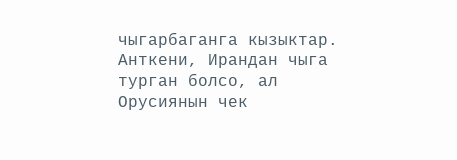чыгарбаганга кызыктар. Анткени, Ирандан чыга турган болсо, ал Орусиянын чек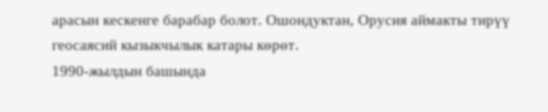арасын кескенге барабар болот. Ошондуктан, Орусия аймакты тирүү геосаясий кызыкчылык катары көрөт.
1990-жылдын башында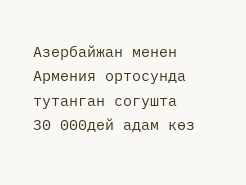Азербайжан менен Армения ортосунда тутанган согушта 30 000дей адам көз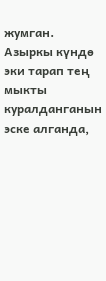жумган. Азыркы күндө эки тарап тең мыкты куралданганын эске алганда,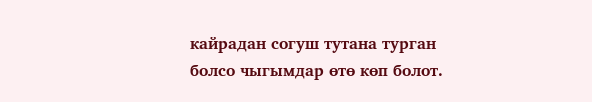кайрадан согуш тутана турган болсо чыгымдар өтө көп болот.